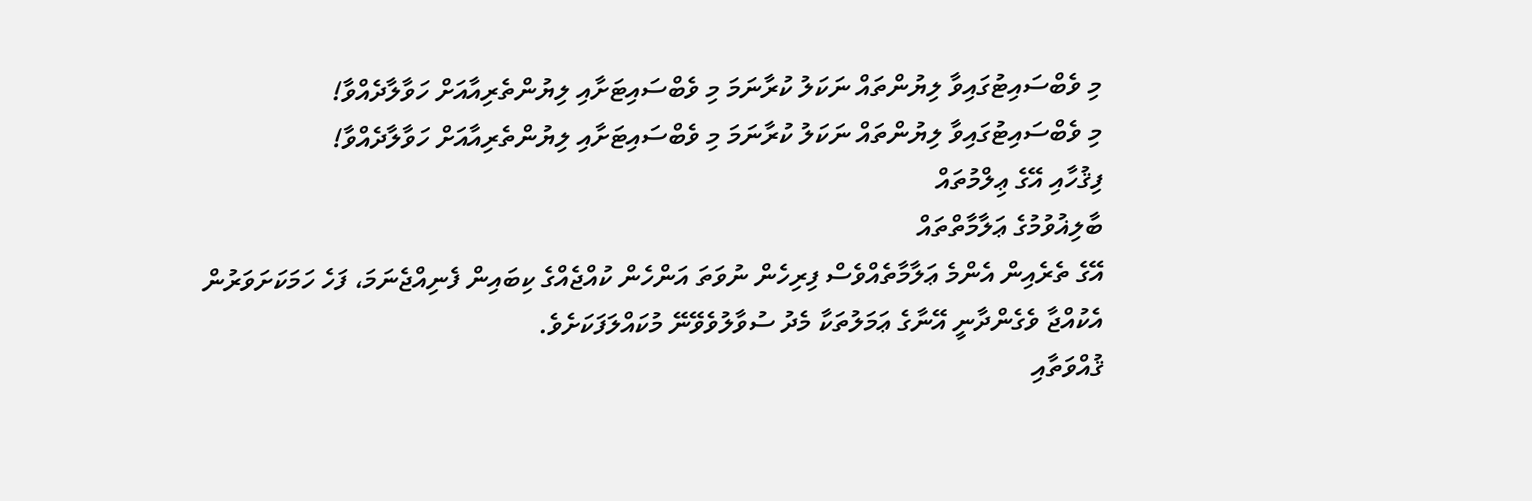މި ވެބްސައިޓުގައިވާ ލިޔުންތައް ނަކަލު ކުރާނަމަ މި ވެބްސައިޓަށާއި ލިޔުންތެރިއާއަށް ހަވާލާދެއްވާ!
މި ވެބްސައިޓުގައިވާ ލިޔުންތައް ނަކަލު ކުރާނަމަ މި ވެބްސައިޓަށާއި ލިޔުންތެރިއާއަށް ހަވާލާދެއްވާ!
ފިޤުހާއި އޭގެ ޢިލްމުތައް
ބާލިޣުވުމުގެ ޢަލާމާތްތައް
އޭގެ ތެރެއިން އެންމެ ޢަލާމާތެއްވެސް ފިރިހެން ނުވަތަ އަންހެން ކުއްޖެއްގެ ކިބައިން ފެނިއްޖެނަމަ، ފަހެ ހަމަކަށަވަރުން އެކުއްޖާ ވެގެންދާނީ އޭނާގެ ޢަމަލުތަކާ މެދު ސުވާލުވެވޭނޭ މުކައްލަފަކަށެވެ.
ޤުއްވަތާއި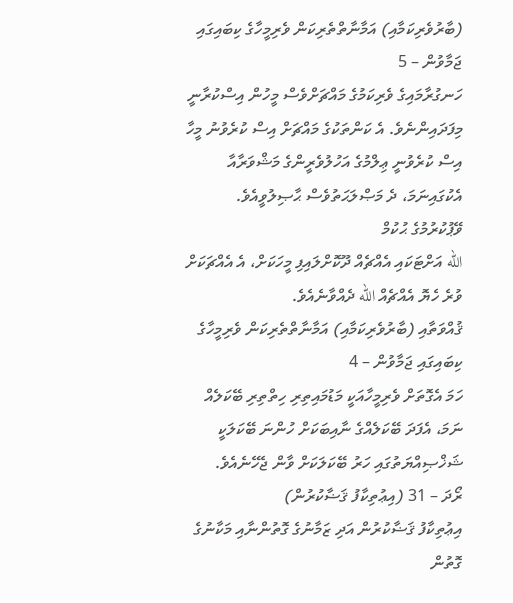(ބާރުވެރިކަމާއި) އަމާނާތްތެރިކަން ވެރިމީހާގެ ކިބައިގައި ޖަމާވުން – 5
ހަނގުރާމައިގެ ވެރިކަމުގެ މައްޗަށްވެސް މީހުން އިސްކުރާނީ މިފަދައިންނެވެ. އެ ކަންތަކުގެ މައްޗަށް އިސް ކުރެވުނު މީހާ އިސް ކުރެވުނީ ޢިލްމުގެ އަހުލުވެރީންގެ މަޝްވަރާއާ އެކުގައިނަމަ، ދެ މަޞްލަޙަތުވެސް ޙާޞިލުވީއެވެ.
ވޭޕުކުރުމުގެ ޙުކުމް
الله އަށްޓަކައި އެއްޗެއް ދޫކޮށްލައިފި މީހަކަށް، އެ އެއްޗަކަށް ވުރެ ހެޔޮ އެއްޗެއް الله ދެއްވާނެއެވެ.
ޤުއްވަތާއި (ބާރުވެރިކަމާއި) އަމާނާތްތެރިކަން ވެރިމީހާގެ ކިބައިގައި ޖަމާވުން – 4
ހަމަ އެގޮތަށް ވެރިމީހާއަކީ މަޑުމައިތިރި ހިތްތިރި ބޭކަލެއް ނަމަ، އެފަދަ ބޭކަލެއްގެ ނާއިބަކަށް ހުންނަ ބޭކަލަކީ ޝަޚްޞިއްޔަތުގައި ހަރު ބޭކަލަކަށް ވާން ޖެހޭނެއެވެ.
ރޯދަ – 31 (އިޢުތިކާފު ޤަޟާކުރުން)
އިޢުތިކާފު ޤަޟާކުރުން އަދި ޒަމާނުގެ ގޮތުންނާއި މަކާނުގެ ގޮތުން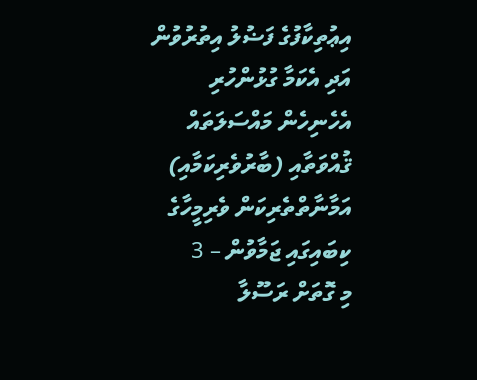އިޢުތިކާފުގެ ފަޟުލު އިތުރުވުން އަދި އެކަމާ ގުޅުންހުރި އެހެނިހެން މައްސަލަތައް
ޤުއްވަތާއި (ބާރުވެރިކަމާއި) އަމާނާތްތެރިކަން ވެރިމީހާގެ ކިބައިގައި ޖަމާވުން – 3
މި ގޮތަށް ރަސޫލާ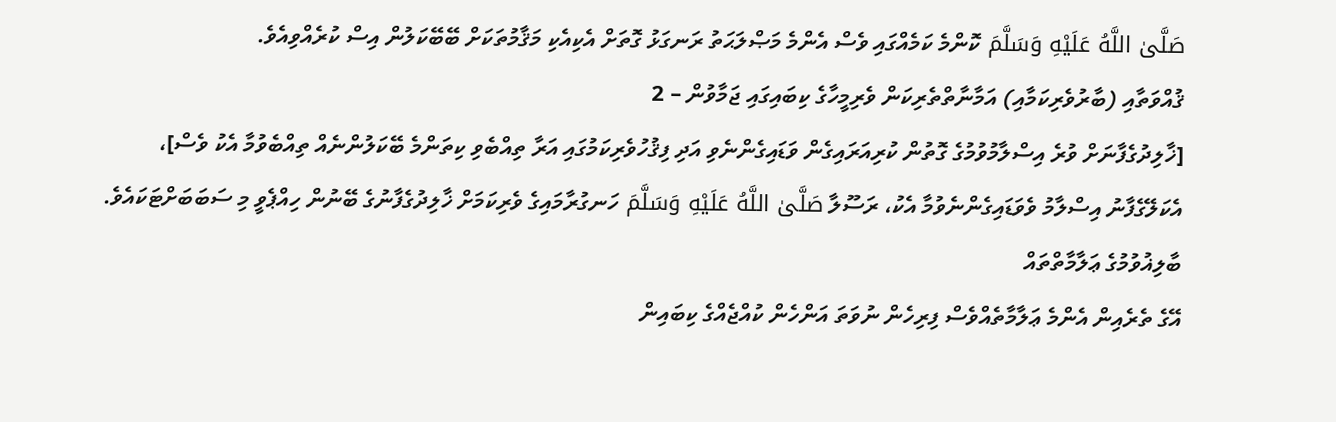صَلَّىٰ اللَّهُ عَلَيْهِ وَسَلَّمَ ކޮންމެ ކަމެއްގައި ވެސް އެންމެ މަޞްލަޙަތު ރަނގަޅު ގޮތަށް އެކިއެކި މަޤާމުތަކަށް ބޭބޭކަލުން އިސް ކުރެއްވިއެވެ.
ޤުއްވަތާއި (ބާރުވެރިކަމާއި) އަމާނާތްތެރިކަން ވެރިމީހާގެ ކިބައިގައި ޖަމާވުން – 2
[ޚާލިދުގެފާނަށް ވުރެ އިސްލާމުވުމުގެ ގޮތުން ކުރިއަރައިގެން ވަޑައިގެންނެވި އަދި ފިޤުހުވެރިކަމުގައި އަރާ ތިއްބެވި ކިތަންމެ ބޭކަލުންނެއް ތިއްބެވުމާ އެކު ވެސް]، އެކަލޭގެފާނު އިސްލާމު ވެވަޑައިގެންނެވުމާ އެކު، ރަސޫލާ صَلَّىٰ اللَّهُ عَلَيْهِ وَسَلَّمَ ހަނގުރާމައިގެ ވެރިކަމަށް ޚާލިދުގެފާނުގެ ބޭނުން ހިއްޕެވީ މި ސަބަބަށްޓަކައެވެ.
ބާލިޣުވުމުގެ ޢަލާމާތްތައް
އޭގެ ތެރެއިން އެންމެ ޢަލާމާތެއްވެސް ފިރިހެން ނުވަތަ އަންހެން ކުއްޖެއްގެ ކިބައިން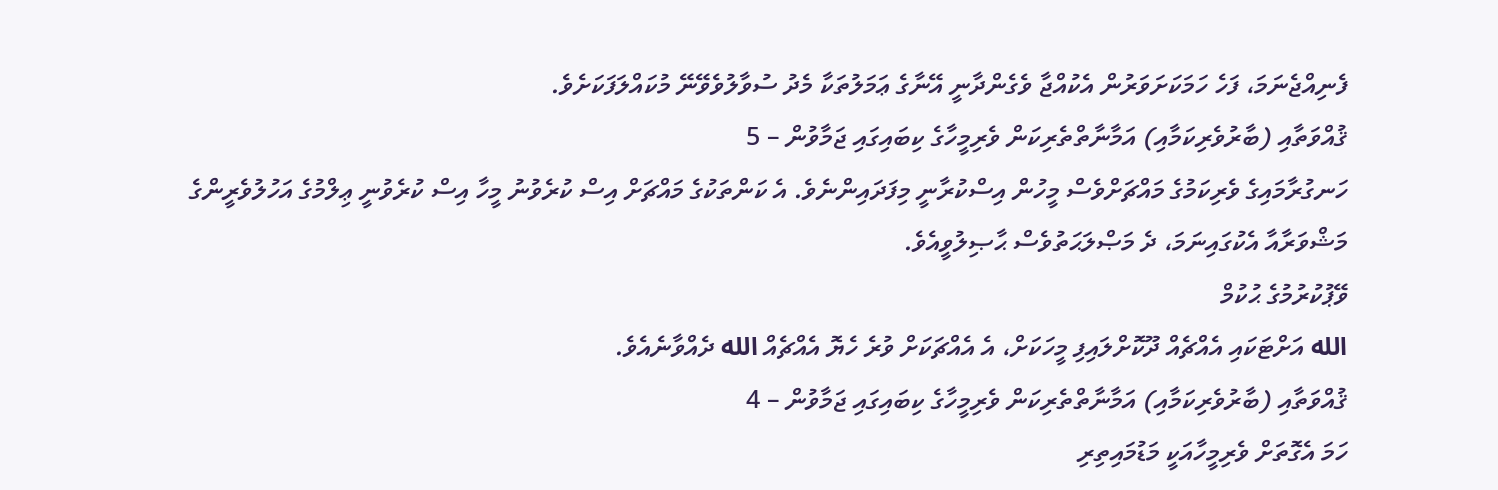ފެނިއްޖެނަމަ، ފަހެ ހަމަކަށަވަރުން އެކުއްޖާ ވެގެންދާނީ އޭނާގެ ޢަމަލުތަކާ މެދު ސުވާލުވެވޭނޭ މުކައްލަފަކަށެވެ.
ޤުއްވަތާއި (ބާރުވެރިކަމާއި) އަމާނާތްތެރިކަން ވެރިމީހާގެ ކިބައިގައި ޖަމާވުން – 5
ހަނގުރާމައިގެ ވެރިކަމުގެ މައްޗަށްވެސް މީހުން އިސްކުރާނީ މިފަދައިންނެވެ. އެ ކަންތަކުގެ މައްޗަށް އިސް ކުރެވުނު މީހާ އިސް ކުރެވުނީ ޢިލްމުގެ އަހުލުވެރީންގެ މަޝްވަރާއާ އެކުގައިނަމަ، ދެ މަޞްލަޙަތުވެސް ޙާޞިލުވީއެވެ.
ވޭޕުކުރުމުގެ ޙުކުމް
الله އަށްޓަކައި އެއްޗެއް ދޫކޮށްލައިފި މީހަކަށް، އެ އެއްޗަކަށް ވުރެ ހެޔޮ އެއްޗެއް الله ދެއްވާނެއެވެ.
ޤުއްވަތާއި (ބާރުވެރިކަމާއި) އަމާނާތްތެރިކަން ވެރިމީހާގެ ކިބައިގައި ޖަމާވުން – 4
ހަމަ އެގޮތަށް ވެރިމީހާއަކީ މަޑުމައިތިރި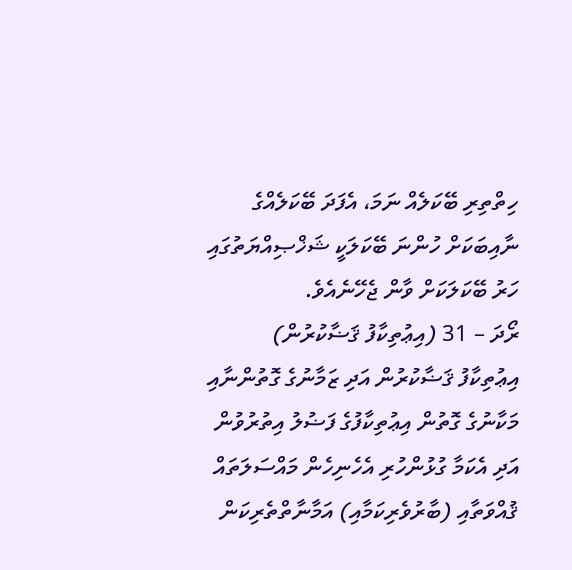ހިތްތިރި ބޭކަލެއް ނަމަ، އެފަދަ ބޭކަލެއްގެ ނާއިބަކަށް ހުންނަ ބޭކަލަކީ ޝަޚްޞިއްޔަތުގައި ހަރު ބޭކަލަކަށް ވާން ޖެހޭނެއެވެ.
ރޯދަ – 31 (އިޢުތިކާފު ޤަޟާކުރުން)
އިޢުތިކާފު ޤަޟާކުރުން އަދި ޒަމާނުގެ ގޮތުންނާއި މަކާނުގެ ގޮތުން އިޢުތިކާފުގެ ފަޟުލު އިތުރުވުން އަދި އެކަމާ ގުޅުންހުރި އެހެނިހެން މައްސަލަތައް
ޤުއްވަތާއި (ބާރުވެރިކަމާއި) އަމާނާތްތެރިކަން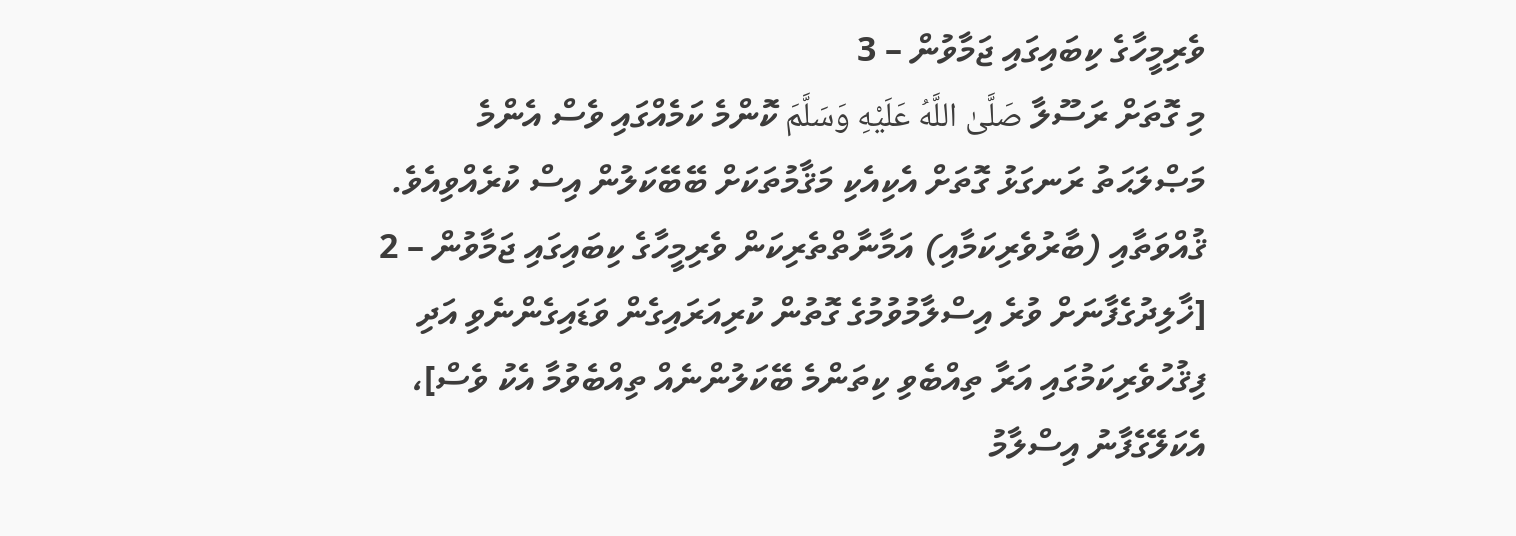ވެރިމީހާގެ ކިބައިގައި ޖަމާވުން – 3
މި ގޮތަށް ރަސޫލާ صَلَّىٰ اللَّهُ عَلَيْهِ وَسَلَّمَ ކޮންމެ ކަމެއްގައި ވެސް އެންމެ މަޞްލަޙަތު ރަނގަޅު ގޮތަށް އެކިއެކި މަޤާމުތަކަށް ބޭބޭކަލުން އިސް ކުރެއްވިއެވެ.
ޤުއްވަތާއި (ބާރުވެރިކަމާއި) އަމާނާތްތެރިކަން ވެރިމީހާގެ ކިބައިގައި ޖަމާވުން – 2
[ޚާލިދުގެފާނަށް ވުރެ އިސްލާމުވުމުގެ ގޮތުން ކުރިއަރައިގެން ވަޑައިގެންނެވި އަދި ފިޤުހުވެރިކަމުގައި އަރާ ތިއްބެވި ކިތަންމެ ބޭކަލުންނެއް ތިއްބެވުމާ އެކު ވެސް]، އެކަލޭގެފާނު އިސްލާމު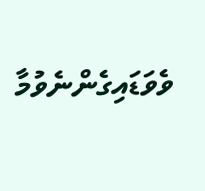ވެވަޑައިގެންނެވުމާ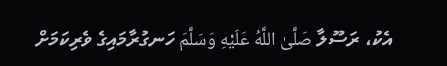އެކު، ރަސޫލާ صَلَّىٰ اللَّهُ عَلَيْهِ وَسَلَّمَ ހަނގުރާމައިގެ ވެރިކަމަށް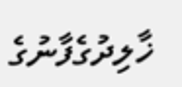ޚާލިދުގެފާނުގެ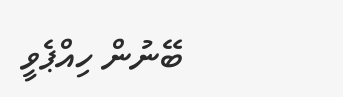ބޭނުން ހިއްޕެވީ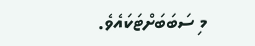މި ސަބަބަށްޓަކައެވެ.